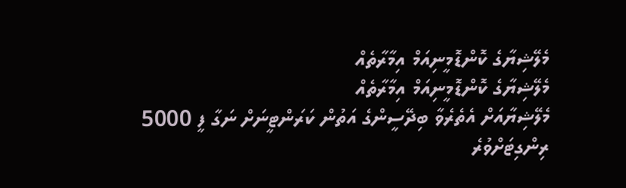މެލޭޝިޔާގެ ކޮންޑޮމީނިއަމް އިމާރާތެއް
މެލޭޝިޔާގެ ކޮންޑޮމީނިއަމް އިމާރާތެއް
މެލޭޝިޔާއަށް އެތެރެވާ ބިދޭސީންގެ އަތުން ކަރަންޓީނަށް ނަގާ ފީ 5000 ރިންގިޓަށްވުރެ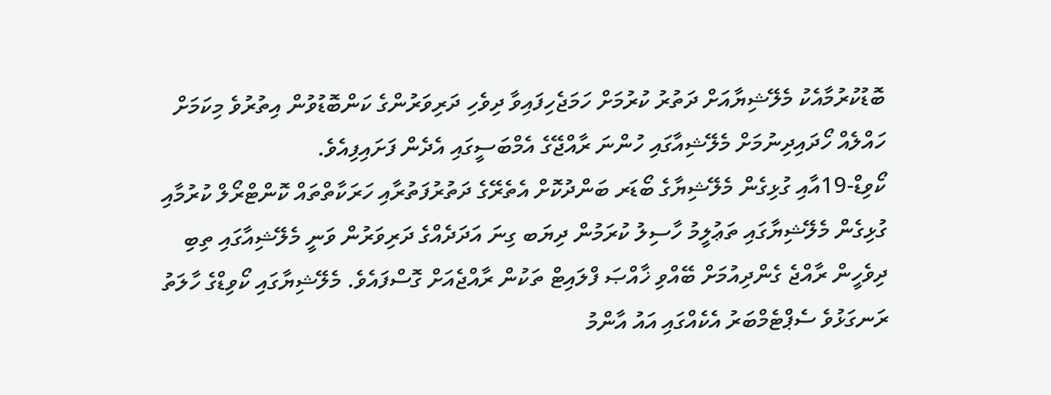ބޮޑުކުރުމާއެކު މެލޭޝިޔާއަށް ދަތުރު ކުރުމަށް ހަމަޖެހިފައިވާ ދިވެހި ދަރިވަރުންގެ ކަންބޮޑުވުން އިތުރުވެ މިކަމަށް ހައްލެއް ހޯދައިދިނުމަށް މެލޭޝިއާގައި ހުންނަ ރާއްޖޭގެ އެމްބަސީގައި އެދެން ފަށައިފިއެވެ.
ކޯވިޑް-19އާއި ގުޅިގެން މެލޭޝިޔާގެ ބޯޑަރ ބަންދުކޮށް އެތެރޭގެ ދަތުރުފަތުރާއި ހަރަކާތްތައް ކޮންޓްރޯލް ކުރުމާއި ގުޅިގެން މެލޭޝިޔާގައި ތަޢުލީމު ހާސިލު ކުރަމުން ދިޔަބ ގިނަ އަދަދެއްގެ ދަރިވަރުން ވަނީ މެލޭޝިއާގައި ތިބި ދިވެހީން ރާއްޖެ ގެންދިއުމަށް ބޭއްވި ޚާއްޞަ ފްލައިޓް ތަކުން ރާއްޖެއަށް ގޮސްފައެވެ. މެލޭޝިޔާގައި ކޯވިޑްގެ ހާލަތު ރަނގަޅުވެ ސެޕްޓެމްބަރު އެކެއްގައި އައު އާންމު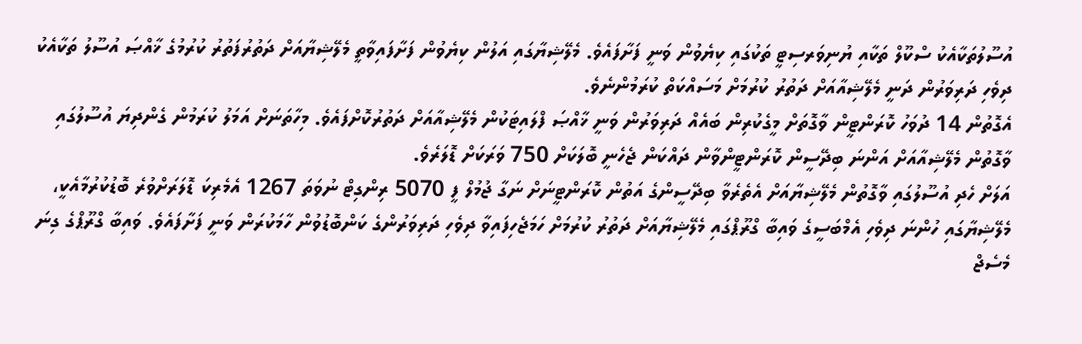އުސޫލުތަކާއެކު ސްކޫލް ތަކާއި ޔުނިވަރސިޓީ ތަކުގައި ކިޔެވުން ވަނީ ފަށާފައެވެ. މެލޭޝިޔާގައި އަލުން ކިޔެވުން ފަށާފައިވާތީ މެލޭޝިޔާއަށް ދަތުރުފަތުރު ކުރުމުގެ ޚާއްޞަ އުސޫލު ތަކާއެކު ދިވެހި ދަރިވަރުން ދަނީ މެލޭޝިއާއަށް ދަތުރު ކުރުމަށް މަސައްކަތް ކުރަމުންނެވެ.
އެގޮތުން 14 ދުވަހު ކޮރަންޓީން ވާގޮތަށް މީގެކުރިން ބައެއް ދަރިވަރުން ވަނީ ޚާއްޞަ ފްލައިޓަކުން މެލޭޝިއާއަށް ދަތުރުކޮށްފައެވެ. މިހާތަނަށް އަމަލު ކުރަމުން ގެންދިޔަ އުސޫލުގައި ވާގޮތުން މެލޭޝިއާއަށް އަންނަ ބިދޭސީން ކޮރަންޓީންވާން ދައްކަން ޖެހެނީ ބޮލަކަށް 750 ވަރަކަށް ޑޮލަރެވެ.
އަލަށް ހެދި އުސޫލުގައި ވާގޮތުން މެލޭޝިޔާއަށް އެތެރެވާ ބިދޭސީންގެ އަތުން ކޮރަންޓީނަށް ނަގާ ޖުމުލް ފީ 5070 ރިންގިޓް ނުވަތަ 1267 އެމެރިކަ ޑޮލަރަށްވުރެ ބޮޑުކުރުމާއެކީ، މެލޭޝިޔާގައި ހުންނަ ދިވެހި އެމްބަސީގެ ވައިބާ ގްރޫޕްގައި މެލޭޝިޔާއަށް ދަތުރު ކުރުމަށް ހަމަޖެހިފައިވާ ދިވެހި ދަރިވަރުންގެ ކަންބޮޑުވުން ހާމަކުރަން ވަނީ ފަށާފައެވެ. ވައިބާ ގްރޫޕްގެ ގިނަ މެސެޖް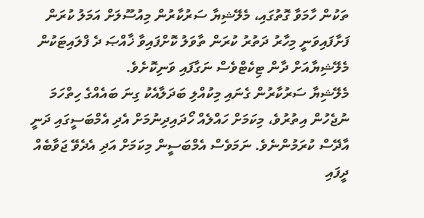ތަކުން ހާމަވާ ގޮތުގައި، މެލޭޝިޔާ ސަރުކާރުން މިއުސޫލަށް އަމަލު ކުރަން ފަށާފައިވަނީ މިހާރު ދަތުރު ކުރަން ތާވަލު ކޮށްފައިވާ ޚާއްޞަ ދެ ފްލައިޓަކުން މެލޭޝިޔާއަށް ދާން ޓިކެޓްވެސް ނަގާފައި ވަނިކޮށެވެ.
މެލޭޝިޔާ ސަރުކާރުން ގެނައި މިކުއްލި ބަދަލާއެކު ގިނަ ބައެއްގެ ހިތްހަމަ ނުޖެހުން އިތުރުވެ، މިކަމަށް ހައްލެއް ހޯދައިދިނުމަށް އެދި އެމްބަސީގައި ދަނީ އާދޭސް ކުރަމުންނެވެ. ނަމަވެސް އެމްބަސީން މިކަމަށް އަދި އެދެވޭ ޖަވާބެއް ދީފައި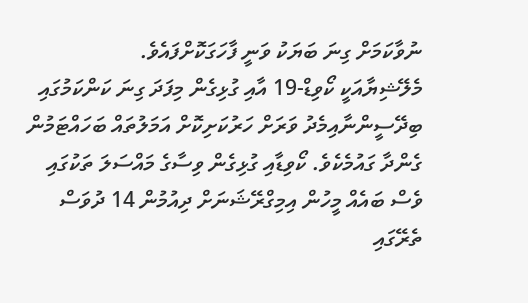ނުވާކަމަށް ގިނަ ބަޔަކު ވަނީ ފާހަގަކޮށްފައެވެ.
މެލޭޝިޔާއަކީ ކޯވިޑް-19 އާއި ގުޅިގެން މިފަދަ ގިނަ ކަންކަމުގައި ބިދޭސީންނާއިމެދު ވަރަށް ހަރުކަށިކޮށް އަމަލުތައް ބަހައްޓަމުން ގެންދާ ގައުމެކެވެ. ކޯވިޑާއި ގުޅިގެން ވިސާގެ މައްސަލަ ތަކުގައި ވެސް ބައެއް މީހުން އިމިގްރޭޝަނަށް ދިއުމުން 14 ދުވަސް ތެރޭގައި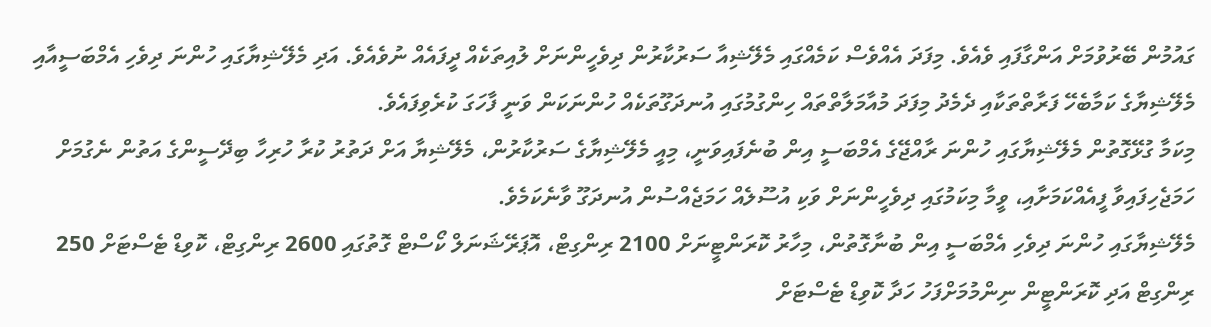ގައުމުން ބޭރުވުމަށް އަންގާފައި ވެއެވެ. މިފަދަ އެއްވެސް ކަމެއްގައި މެލޭޝިއާ ސަރުކާރުން ދިވެހީންނަށް ލުއިތަކެއް ދީފައެއް ނުވެއެވެ. އަދި މެލޭޝިޔާގައި ހުންނަ ދިވެހި އެމްބަސީއާއި މެލޭޝިޔާގެ ކަމާބެހޭ ފަރާތްތަކާއި ދެމެދު މިފަދަ މުއާމަލާތްތައް ހިންގުމުގައި އުނދަގޫތަކެއް ހުންނަކަން ވަނީ ފާހަގަ ކުރެވިފައެވެ.
މިކަމާ ގުޅޭގޮތުން މެލޭޝިޔާގައި ހުންނަ ރާއްޖޭގެ އެމްބަސީ އިން ބުނެފައިވަނީ، މިއީ މެލޭޝިޔާގެ ސަރުކާރުން، މެލޭޝިޔާ އަށް ދަތުރު ކުރާ ހުރިހާ ބިދޭސީންގެ އަތުން ނެގުމަށް ހަމަޖެހިފައިވާ ފީއެއްކަމަށާއި، ވީމާ މިކަމުގައި ދިވެހީންނަށް ވަކި އުސޫލެއް ހަމަޖެއްސުން އުނދަގޫ ވާނެކަމެވެ.
މެލޭޝިޔާގައި ހުންނަ ދިވެހި އެމްބަސީ އިން ބުނާގޮތުން، މިހާރު ކޮރަންޓީނަށް 2100 ރިންގިޓް، އޮޕަރޭޝަނަލް ކޯސްޓް ގޮތުގައި 2600 ރިންގިޓް، ކޮވިޑް ޓެސްޓަށް 250 ރިންގިޓް އަދި ކޮރަންޓީން ނިންމުމަށްފަހު ހަދާ ކޮވިޑް ޓެސްޓަށް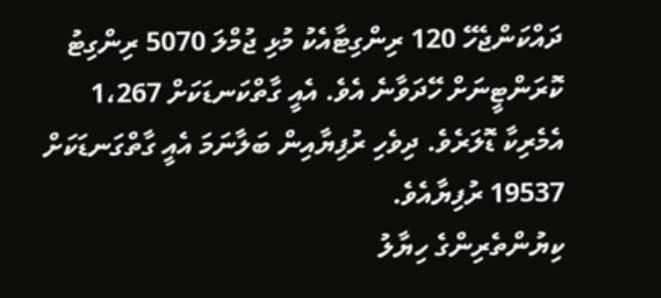ދައްކަންޖެހޭ 120 ރިންގިޓާއެކު މުޅި ޖުމްލަ 5070 ރިންގިޓު ކޮރަންޓީނަށް ހޭދަވާނެ އެވެ. އެއީ ގާތްކަނޑަކަށް 1،267 އެމެރިކާ ޑޮލަރެވެ. ދިވެހި ރުފިޔާއިން ބަލާނަމަ އެއީ ގާތްގަނޑަކަށް 19537 ރުފިޔާއެވެ.
ކިޔުންތެރިންގެ ހިޔާލު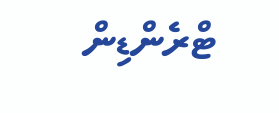ޓްރެންޑިން